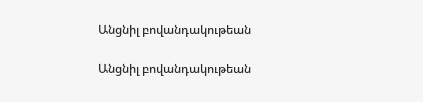Անցնիլ բովանդակութեան

Անցնիլ բովանդակութեան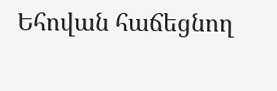Եհովան հաճեցնող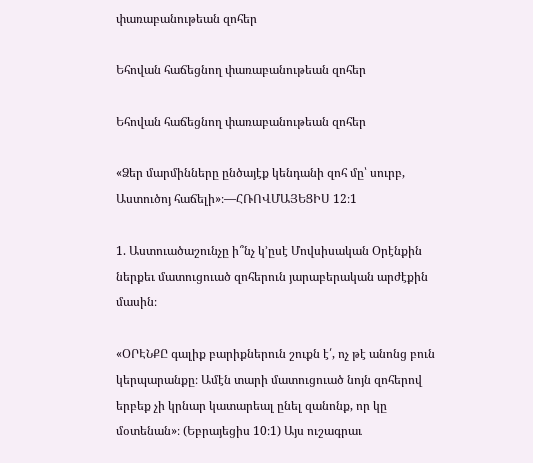փառաբանութեան զոհեր

Եհովան հաճեցնող փառաբանութեան զոհեր

Եհովան հաճեցնող փառաբանութեան զոհեր

«Ձեր մարմինները ընծայէք կենդանի զոհ մը՝ սուրբ, Աստուծոյ հաճելի»։—ՀՌՈՎՄԱՅԵՑԻՍ 12։1

1. Աստուածաշունչը ի՞նչ կ’ըսէ Մովսիսական Օրէնքին ներքեւ մատուցուած զոհերուն յարաբերական արժէքին մասին։

«ՕՐԷՆՔԸ գալիք բարիքներուն շուքն է՛, ոչ թէ անոնց բուն կերպարանքը։ Ամէն տարի մատուցուած նոյն զոհերով երբեք չի կրնար կատարեալ ընել զանոնք, որ կը մօտենան»։ (Եբրայեցիս 10։1) Այս ուշագրաւ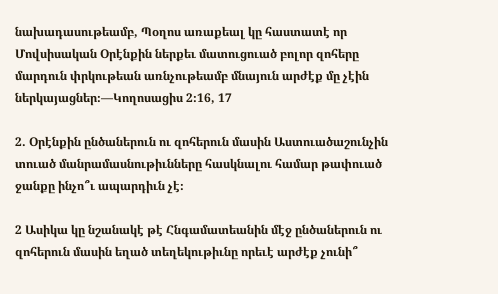նախադասութեամբ, Պօղոս առաքեալ կը հաստատէ որ Մովսիսական Օրէնքին ներքեւ մատուցուած բոլոր զոհերը մարդուն փրկութեան առնչութեամբ մնայուն արժէք մը չէին ներկայացներ։—Կողոսացիս 2։16, 17

2. Օրէնքին ընծաներուն ու զոհերուն մասին Աստուածաշունչին տուած մանրամասնութիւնները հասկնալու համար թափուած ջանքը ինչո՞ւ ապարդիւն չէ։

2 Ասիկա կը նշանակէ թէ Հնգամատեանին մէջ ընծաներուն ու զոհերուն մասին եղած տեղեկութիւնը որեւէ արժէք չունի՞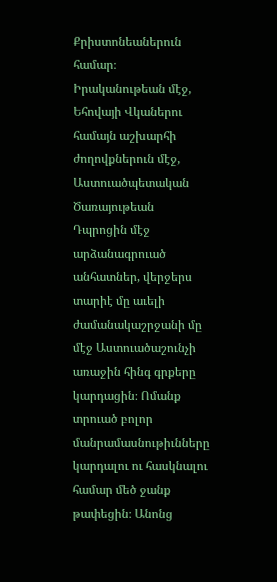Քրիստոնեաներուն համար։ Իրականութեան մէջ, Եհովայի Վկաներու համայն աշխարհի ժողովքներուն մէջ, Աստուածպետական Ծառայութեան Դպրոցին մէջ արձանագրուած անհատներ, վերջերս տարիէ մը աւելի ժամանակաշրջանի մը մէջ Աստուածաշունչի առաջին հինգ գրքերը կարդացին։ Ոմանք տրուած բոլոր մանրամասնութիւնները կարդալու ու հասկնալու համար մեծ ջանք թափեցին։ Անոնց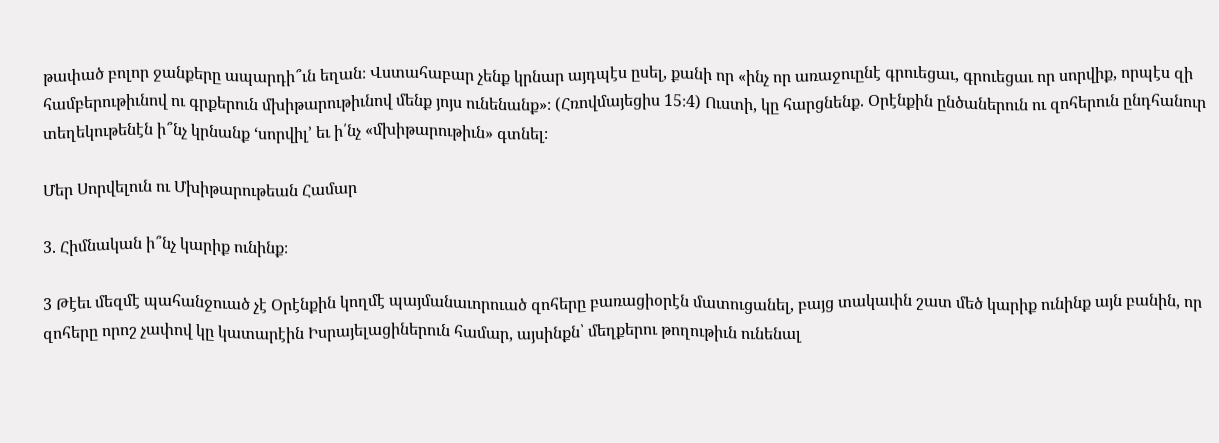թափած բոլոր ջանքերը ապարդի՞ւն եղան։ Վստահաբար չենք կրնար այդպէս ըսել, քանի որ «ինչ որ առաջուընէ գրուեցաւ, գրուեցաւ որ սորվիք, որպէս զի համբերութիւնով ու գրքերուն մխիթարութիւնով մենք յոյս ունենանք»։ (Հռովմայեցիս 15։4) Ուստի, կը հարցնենք. Օրէնքին ընծաներուն ու զոհերուն ընդհանուր տեղեկութենէն ի՞նչ կրնանք ‘սորվիլ’ եւ ի՛նչ «մխիթարութիւն» գտնել։

Մեր Սորվելուն ու Մխիթարութեան Համար

3. Հիմնական ի՞նչ կարիք ունինք։

3 Թէեւ մեզմէ պահանջուած չէ Օրէնքին կողմէ պայմանաւորուած զոհերը բառացիօրէն մատուցանել, բայց տակաւին շատ մեծ կարիք ունինք այն բանին, որ զոհերը որոշ չափով կը կատարէին Իսրայելացիներուն համար, այսինքն՝ մեղքերու թողութիւն ունենալ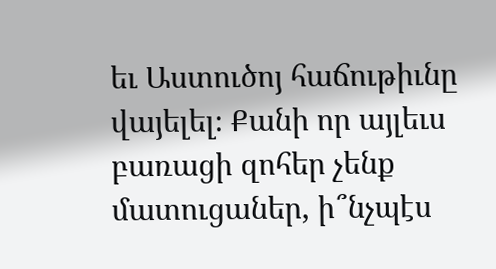եւ Աստուծոյ հաճութիւնը վայելել։ Քանի որ այլեւս բառացի զոհեր չենք մատուցաներ, ի՞նչպէս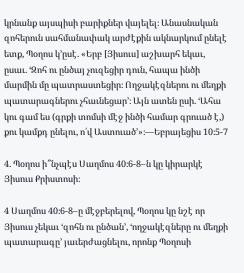կրնանք այսպիսի բարիքներ վայելել։ Անասնական զոհերուն սահմանափակ արժէքին ակնարկում ընելէ ետք, Պօղոս կ’ըսէ. «Երբ [Յիսուս] աշխարհ եկաւ, ըսաւ. ‘Զոհ ու ընծայ չուզեցիր դուն, հապա ինծի մարմին մը պատրաստեցիր։ Ողջակէզներու ու մեղքի պատարագներու չհաւնեցար’։ Այն ատեն ըսի. ‘Ահա կու գամ ես (գրքի տոմսի մէջ ինծի համար գրուած է,) քու կամքդ ընելու, ո՛վ Աստուած’»։—Եբրայեցիս 10։5-7

4. Պօղոս ի՞նչպէս Սաղմոս 40։6-8–ն կը կիրարկէ Յիսուս Քրիստոսի։

4 Սաղմոս 40։6-8–ը մէջբերելով, Պօղոս կը նշէ որ Յիսուս չեկաւ ‘զոհն ու ընծան’, ‘ողջակէզները ու մեղքի պատարագը’ յաւերժացնելու, որոնք Պօղոսի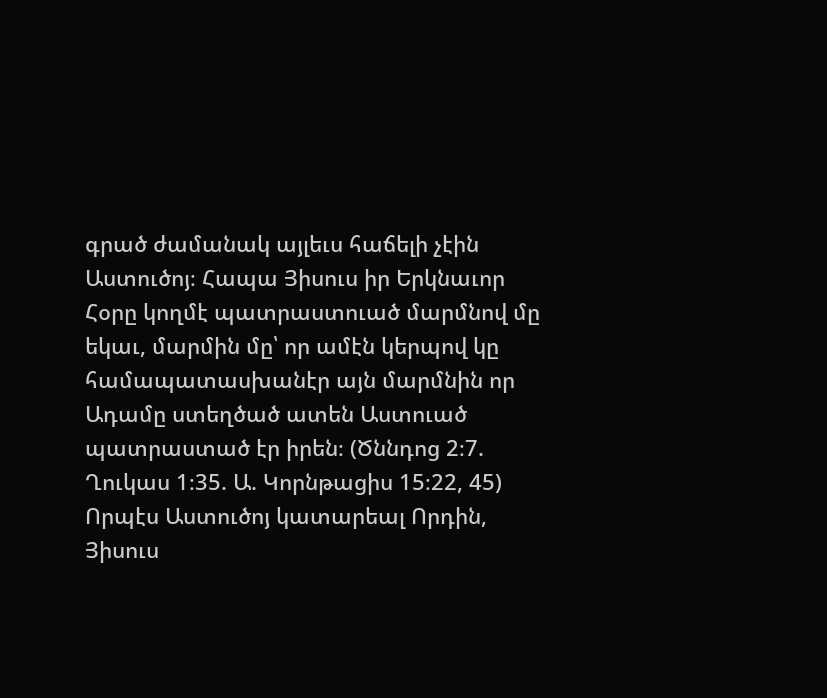գրած ժամանակ այլեւս հաճելի չէին Աստուծոյ։ Հապա Յիսուս իր Երկնաւոր Հօրը կողմէ պատրաստուած մարմնով մը եկաւ, մարմին մը՝ որ ամէն կերպով կը համապատասխանէր այն մարմնին որ Ադամը ստեղծած ատեն Աստուած պատրաստած էր իրեն։ (Ծննդոց 2։7. Ղուկաս 1։35. Ա. Կորնթացիս 15։22, 45) Որպէս Աստուծոյ կատարեալ Որդին, Յիսուս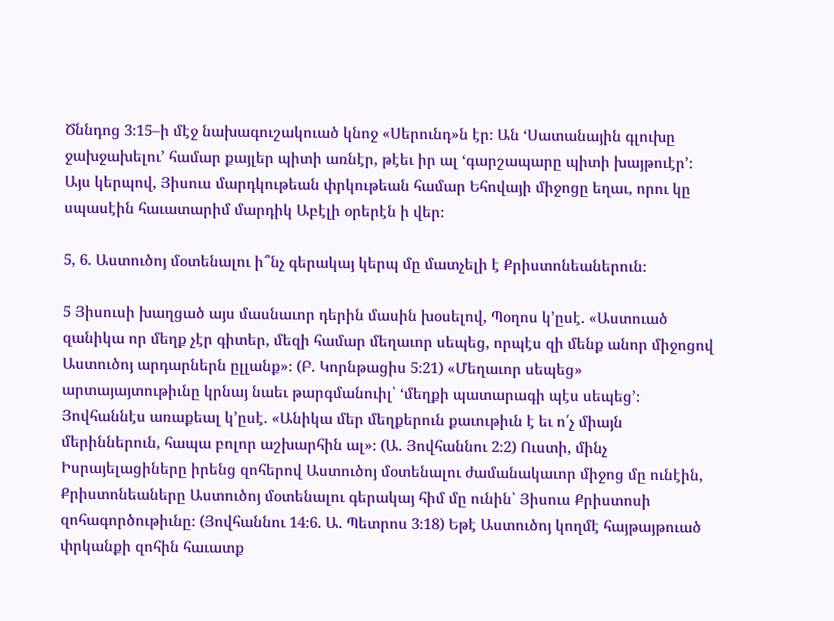Ծննդոց 3։15–ի մէջ նախագուշակուած կնոջ «Սերունդ»ն էր։ Ան ‘Սատանային գլուխը ջախջախելու’ համար քայլեր պիտի առնէր, թէեւ իր ալ ‘գարշապարը պիտի խայթուէր’։ Այս կերպով, Յիսուս մարդկութեան փրկութեան համար Եհովայի միջոցը եղաւ, որու կը սպասէին հաւատարիմ մարդիկ Աբէլի օրերէն ի վեր։

5, 6. Աստուծոյ մօտենալու ի՞նչ գերակայ կերպ մը մատչելի է Քրիստոնեաներուն։

5 Յիսուսի խաղցած այս մասնաւոր դերին մասին խօսելով, Պօղոս կ’ըսէ. «Աստուած զանիկա որ մեղք չէր գիտեր, մեզի համար մեղաւոր սեպեց, որպէս զի մենք անոր միջոցով Աստուծոյ արդարներն ըլլանք»։ (Բ. Կորնթացիս 5։21) «Մեղաւոր սեպեց» արտայայտութիւնը կրնայ նաեւ թարգմանուիլ՝ ‘մեղքի պատարագի պէս սեպեց’։ Յովհաննէս առաքեալ կ’ըսէ. «Անիկա մեր մեղքերուն քաւութիւն է եւ ո՛չ միայն մերիններուն, հապա բոլոր աշխարհին ալ»։ (Ա. Յովհաննու 2։2) Ուստի, մինչ Իսրայելացիները իրենց զոհերով Աստուծոյ մօտենալու ժամանակաւոր միջոց մը ունէին, Քրիստոնեաները Աստուծոյ մօտենալու գերակայ հիմ մը ունին՝ Յիսուս Քրիստոսի զոհագործութիւնը։ (Յովհաննու 14։6. Ա. Պետրոս 3։18) Եթէ Աստուծոյ կողմէ հայթայթուած փրկանքի զոհին հաւատք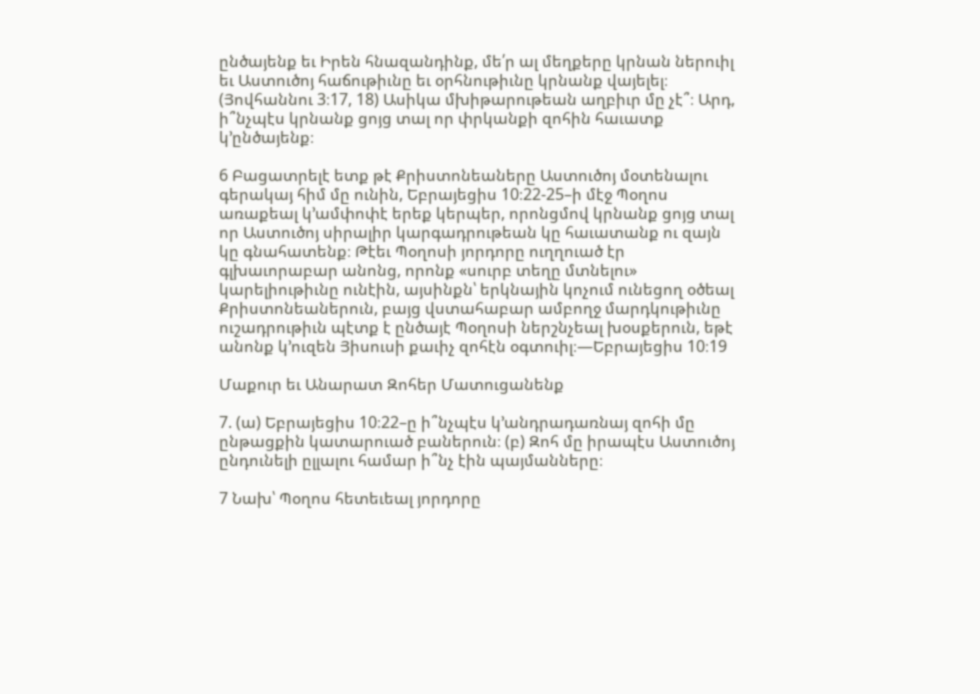ընծայենք եւ Իրեն հնազանդինք, մե՛ր ալ մեղքերը կրնան ներուիլ եւ Աստուծոյ հաճութիւնը եւ օրհնութիւնը կրնանք վայելել։ (Յովհաննու 3։17, 18) Ասիկա մխիթարութեան աղբիւր մը չէ՞։ Արդ, ի՞նչպէս կրնանք ցոյց տալ որ փրկանքի զոհին հաւատք կ’ընծայենք։

6 Բացատրելէ ետք թէ Քրիստոնեաները Աստուծոյ մօտենալու գերակայ հիմ մը ունին, Եբրայեցիս 10։22-25–ի մէջ Պօղոս առաքեալ կ’ամփոփէ երեք կերպեր, որոնցմով կրնանք ցոյց տալ որ Աստուծոյ սիրալիր կարգադրութեան կը հաւատանք ու զայն կը գնահատենք։ Թէեւ Պօղոսի յորդորը ուղղուած էր գլխաւորաբար անոնց, որոնք «սուրբ տեղը մտնելու» կարելիութիւնը ունէին, այսինքն՝ երկնային կոչում ունեցող օծեալ Քրիստոնեաներուն, բայց վստահաբար ամբողջ մարդկութիւնը ուշադրութիւն պէտք է ընծայէ Պօղոսի ներշնչեալ խօսքերուն, եթէ անոնք կ’ուզեն Յիսուսի քաւիչ զոհէն օգտուիլ։—Եբրայեցիս 10։19

Մաքուր եւ Անարատ Զոհեր Մատուցանենք

7. (ա) Եբրայեցիս 10։22–ը ի՞նչպէս կ’անդրադառնայ զոհի մը ընթացքին կատարուած բաներուն։ (բ) Զոհ մը իրապէս Աստուծոյ ընդունելի ըլլալու համար ի՞նչ էին պայմանները։

7 Նախ՝ Պօղոս հետեւեալ յորդորը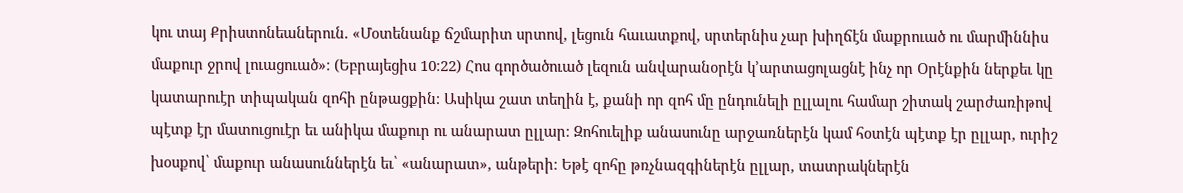կու տայ Քրիստոնեաներուն. «Մօտենանք ճշմարիտ սրտով, լեցուն հաւատքով, սրտերնիս չար խիղճէն մաքրուած ու մարմիննիս մաքուր ջրով լուացուած»։ (Եբրայեցիս 10։22) Հոս գործածուած լեզուն անվարանօրէն կ’արտացոլացնէ ինչ որ Օրէնքին ներքեւ կը կատարուէր տիպական զոհի ընթացքին։ Ասիկա շատ տեղին է, քանի որ զոհ մը ընդունելի ըլլալու համար շիտակ շարժառիթով պէտք էր մատուցուէր եւ անիկա մաքուր ու անարատ ըլլար։ Զոհուելիք անասունը արջառներէն կամ հօտէն պէտք էր ըլլար, ուրիշ խօսքով՝ մաքուր անասուններէն եւ՝ «անարատ», անթերի։ Եթէ զոհը թռչնազգիներէն ըլլար, տատրակներէն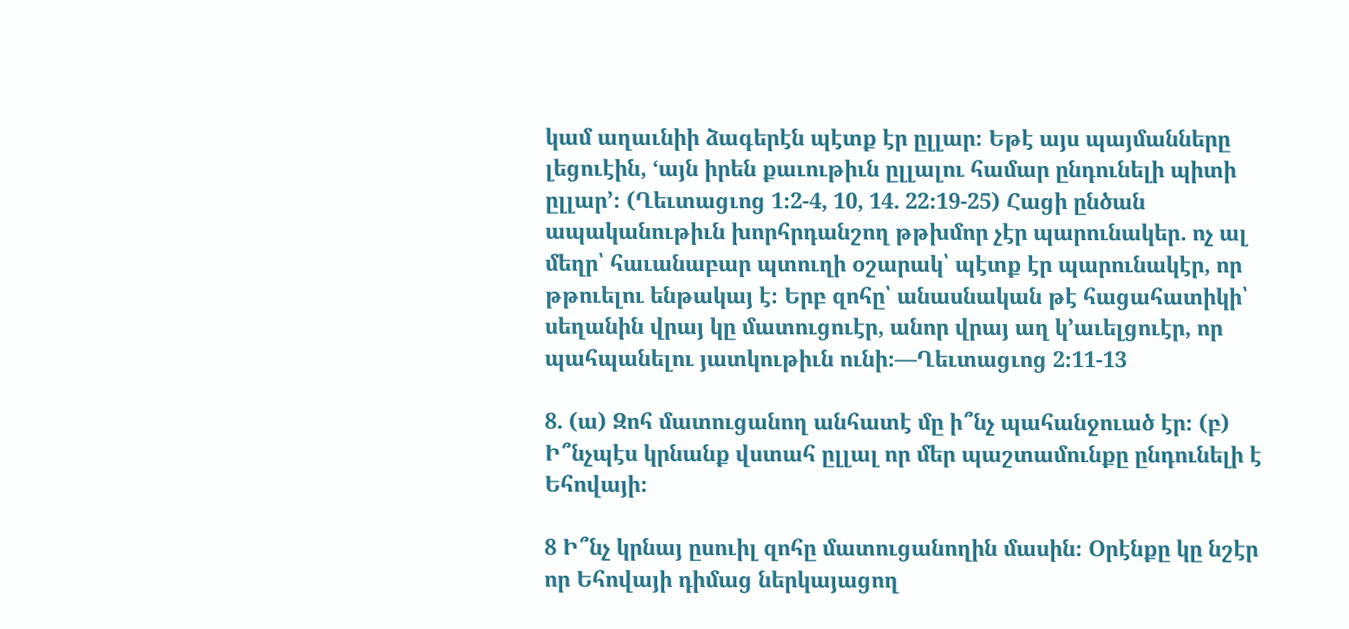կամ աղաւնիի ձագերէն պէտք էր ըլլար։ Եթէ այս պայմանները լեցուէին, ‘այն իրեն քաւութիւն ըլլալու համար ընդունելի պիտի ըլլար’։ (Ղեւտացւոց 1։2-4, 10, 14. 22։19-25) Հացի ընծան ապականութիւն խորհրդանշող թթխմոր չէր պարունակեր. ոչ ալ մեղր՝ հաւանաբար պտուղի օշարակ՝ պէտք էր պարունակէր, որ թթուելու ենթակայ է։ Երբ զոհը՝ անասնական թէ հացահատիկի՝ սեղանին վրայ կը մատուցուէր, անոր վրայ աղ կ’աւելցուէր, որ պահպանելու յատկութիւն ունի։—Ղեւտացւոց 2։11-13

8. (ա) Զոհ մատուցանող անհատէ մը ի՞նչ պահանջուած էր։ (բ) Ի՞նչպէս կրնանք վստահ ըլլալ որ մեր պաշտամունքը ընդունելի է Եհովայի։

8 Ի՞նչ կրնայ ըսուիլ զոհը մատուցանողին մասին։ Օրէնքը կը նշէր որ Եհովայի դիմաց ներկայացող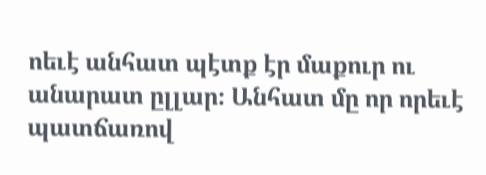ոեւէ անհատ պէտք էր մաքուր ու անարատ ըլլար։ Անհատ մը որ որեւէ պատճառով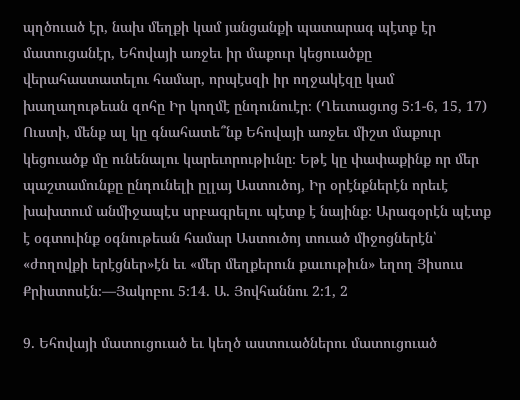պղծուած էր, նախ մեղքի կամ յանցանքի պատարագ պէտք էր մատուցանէր, Եհովայի առջեւ իր մաքուր կեցուածքը վերահաստատելու համար, որպէսզի իր ողջակէզը կամ խաղաղութեան զոհը Իր կողմէ ընդունուէր։ (Ղեւտացւոց 5։1-6, 15, 17) Ուստի, մենք ալ կը գնահատե՞նք Եհովայի առջեւ միշտ մաքուր կեցուածք մը ունենալու կարեւորութիւնը։ Եթէ կը փափաքինք որ մեր պաշտամունքը ընդունելի ըլլայ Աստուծոյ, Իր օրէնքներէն որեւէ խախտում անմիջապէս սրբագրելու պէտք է նայինք։ Արագօրէն պէտք է օգտուինք օգնութեան համար Աստուծոյ տուած միջոցներէն՝ «ժողովքի երէցներ»էն եւ «մեր մեղքերուն քաւութիւն» եղող Յիսուս Քրիստոսէն։—Յակոբու 5։14. Ա. Յովհաննու 2։1, 2

9. Եհովայի մատուցուած եւ կեղծ աստուածներու մատուցուած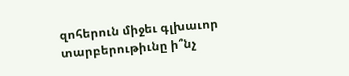զոհերուն միջեւ գլխաւոր տարբերութիւնը ի՞նչ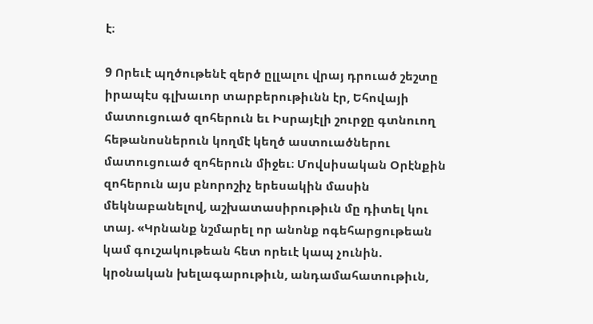է։

9 Որեւէ պղծութենէ զերծ ըլլալու վրայ դրուած շեշտը իրապէս գլխաւոր տարբերութիւնն էր, Եհովայի մատուցուած զոհերուն եւ Իսրայէլի շուրջը գտնուող հեթանոսներուն կողմէ կեղծ աստուածներու մատուցուած զոհերուն միջեւ։ Մովսիսական Օրէնքին զոհերուն այս բնորոշիչ երեսակին մասին մեկնաբանելով, աշխատասիրութիւն մը դիտել կու տայ. «Կրնանք նշմարել որ անոնք ոգեհարցութեան կամ գուշակութեան հետ որեւէ կապ չունին. կրօնական խելագարութիւն, անդամահատութիւն,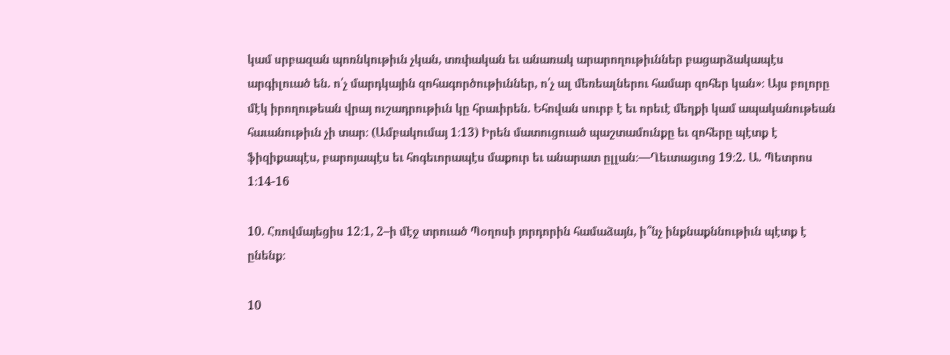կամ սրբազան պոռնկութիւն չկան, տռփական եւ անառակ արարողութիւններ բացարձակապէս արգիլուած են. ո՛չ մարդկային զոհագործութիւններ, ո՛չ ալ մեռեալներու համար զոհեր կան»։ Այս բոլորը մէկ իրողութեան վրայ ուշադրութիւն կը հրաւիրեն. Եհովան սուրբ է եւ որեւէ մեղքի կամ ապականութեան հաւանութիւն չի տար։ (Ամբակումայ 1։13) Իրեն մատուցուած պաշտամունքը եւ զոհերը պէտք է ֆիզիքապէս, բարոյապէս եւ հոգեւորապէս մաքուր եւ անարատ ըլլան։—Ղեւտացւոց 19։2. Ա. Պետրոս 1։14-16

10. Հռովմայեցիս 12։1, 2–ի մէջ տրուած Պօղոսի յորդորին համաձայն, ի՞նչ ինքնաքննութիւն պէտք է ընենք։

10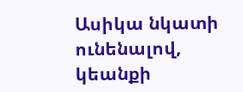Ասիկա նկատի ունենալով, կեանքի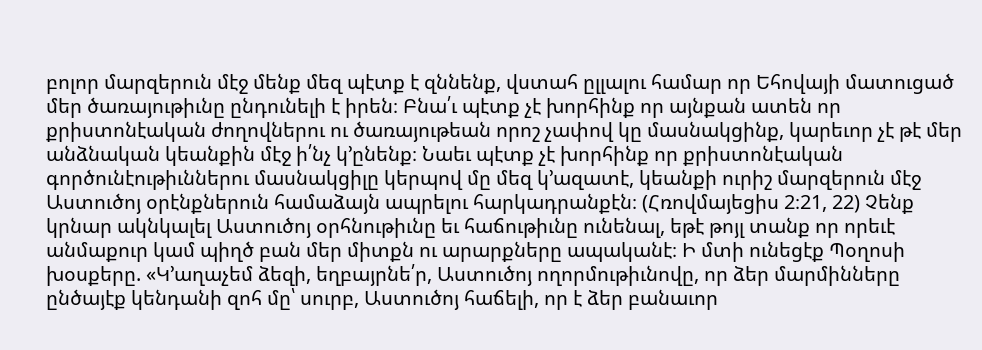բոլոր մարզերուն մէջ մենք մեզ պէտք է զննենք, վստահ ըլլալու համար որ Եհովայի մատուցած մեր ծառայութիւնը ընդունելի է իրեն։ Բնա՛ւ պէտք չէ խորհինք որ այնքան ատեն որ քրիստոնէական ժողովներու ու ծառայութեան որոշ չափով կը մասնակցինք, կարեւոր չէ թէ մեր անձնական կեանքին մէջ ի՛նչ կ’ընենք։ Նաեւ պէտք չէ խորհինք որ քրիստոնէական գործունէութիւններու մասնակցիլը կերպով մը մեզ կ’ազատէ, կեանքի ուրիշ մարզերուն մէջ Աստուծոյ օրէնքներուն համաձայն ապրելու հարկադրանքէն։ (Հռովմայեցիս 2։21, 22) Չենք կրնար ակնկալել Աստուծոյ օրհնութիւնը եւ հաճութիւնը ունենալ, եթէ թոյլ տանք որ որեւէ անմաքուր կամ պիղծ բան մեր միտքն ու արարքները ապականէ։ Ի մտի ունեցէք Պօղոսի խօսքերը. «Կ’աղաչեմ ձեզի, եղբայրնե՛ր, Աստուծոյ ողորմութիւնովը, որ ձեր մարմինները ընծայէք կենդանի զոհ մը՝ սուրբ, Աստուծոյ հաճելի, որ է ձեր բանաւոր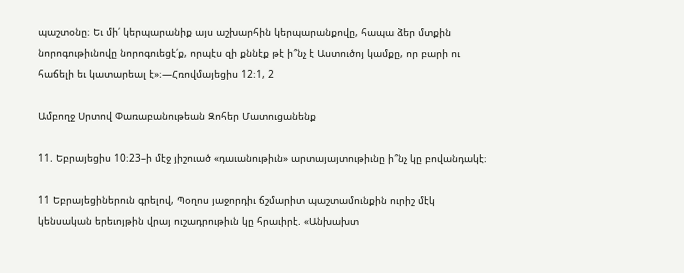պաշտօնը։ Եւ մի՛ կերպարանիք այս աշխարհին կերպարանքովը, հապա ձեր մտքին նորոգութիւնովը նորոգուեցէ՛ք, որպէս զի քննէք թէ ի՞նչ է Աստուծոյ կամքը, որ բարի ու հաճելի եւ կատարեալ է»։—Հռովմայեցիս 12։1, 2

Ամբողջ Սրտով Փառաբանութեան Զոհեր Մատուցանենք

11. Եբրայեցիս 10։23–ի մէջ յիշուած «դաւանութիւն» արտայայտութիւնը ի՞նչ կը բովանդակէ։

11 Եբրայեցիներուն գրելով, Պօղոս յաջորդիւ ճշմարիտ պաշտամունքին ուրիշ մէկ կենսական երեւոյթին վրայ ուշադրութիւն կը հրաւիրէ. «Անխախտ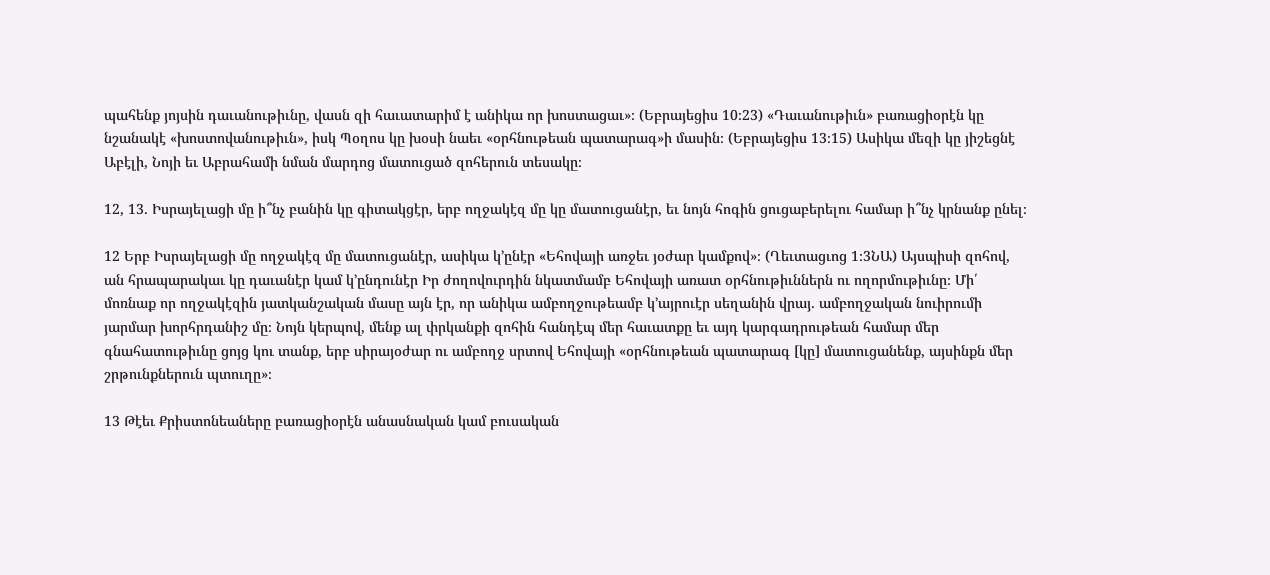պահենք յոյսին դաւանութիւնը, վասն զի հաւատարիմ է անիկա որ խոստացաւ»։ (Եբրայեցիս 10։23) «Դաւանութիւն» բառացիօրէն կը նշանակէ «խոստովանութիւն», իսկ Պօղոս կը խօսի նաեւ «օրհնութեան պատարագ»ի մասին։ (Եբրայեցիս 13։15) Ասիկա մեզի կը յիշեցնէ Աբէլի, Նոյի եւ Աբրահամի նման մարդոց մատուցած զոհերուն տեսակը։

12, 13. Իսրայելացի մը ի՞նչ բանին կը գիտակցէր, երբ ողջակէզ մը կը մատուցանէր, եւ նոյն հոգին ցուցաբերելու համար ի՞նչ կրնանք ընել։

12 Երբ Իսրայելացի մը ողջակէզ մը մատուցանէր, ասիկա կ’ընէր «Եհովայի առջեւ յօժար կամքով»։ (Ղեւտացւոց 1։3ՆԱ) Այսպիսի զոհով, ան հրապարակաւ կը դաւանէր կամ կ’ընդունէր Իր ժողովուրդին նկատմամբ Եհովայի առատ օրհնութիւններն ու ողորմութիւնը։ Մի՛ մոռնաք որ ողջակէզին յատկանշական մասը այն էր, որ անիկա ամբողջութեամբ կ’այրուէր սեղանին վրայ. ամբողջական նուիրումի յարմար խորհրդանիշ մը։ Նոյն կերպով, մենք ալ փրկանքի զոհին հանդէպ մեր հաւատքը եւ այդ կարգադրութեան համար մեր գնահատութիւնը ցոյց կու տանք, երբ սիրայօժար ու ամբողջ սրտով Եհովայի «օրհնութեան պատարագ [կը] մատուցանենք, այսինքն մեր շրթունքներուն պտուղը»։

13 Թէեւ Քրիստոնեաները բառացիօրէն անասնական կամ բուսական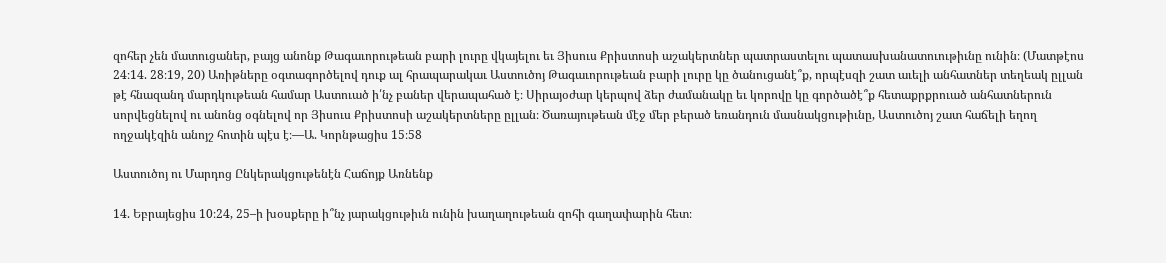զոհեր չեն մատուցաներ, բայց անոնք Թագաւորութեան բարի լուրը վկայելու եւ Յիսուս Քրիստոսի աշակերտներ պատրաստելու պատասխանատուութիւնը ունին։ (Մատթէոս 24։14. 28։19, 20) Առիթները օգտագործելով դուք ալ հրապարակաւ Աստուծոյ Թագաւորութեան բարի լուրը կը ծանուցանէ՞ք, որպէսզի շատ աւելի անհատներ տեղեակ ըլլան թէ հնազանդ մարդկութեան համար Աստուած ի՛նչ բաներ վերապահած է։ Սիրայօժար կերպով ձեր ժամանակը եւ կորովը կը գործածէ՞ք հետաքրքրուած անհատներուն սորվեցնելով ու անոնց օգնելով որ Յիսուս Քրիստոսի աշակերտները ըլլան։ Ծառայութեան մէջ մեր բերած եռանդուն մասնակցութիւնը, Աստուծոյ շատ հաճելի եղող ողջակէզին անոյշ հոտին պէս է։—Ա. Կորնթացիս 15։58

Աստուծոյ ու Մարդոց Ընկերակցութենէն Հաճոյք Առնենք

14. Եբրայեցիս 10։24, 25–ի խօսքերը ի՞նչ յարակցութիւն ունին խաղաղութեան զոհի գաղափարին հետ։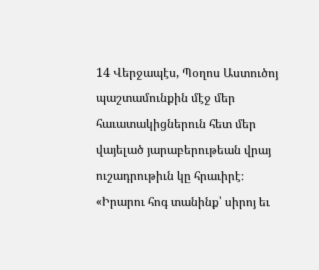14 Վերջապէս, Պօղոս Աստուծոյ պաշտամունքին մէջ մեր հաւատակիցներուն հետ մեր վայելած յարաբերութեան վրայ ուշադրութիւն կը հրաւիրէ։ «Իրարու հոգ տանինք՝ սիրոյ եւ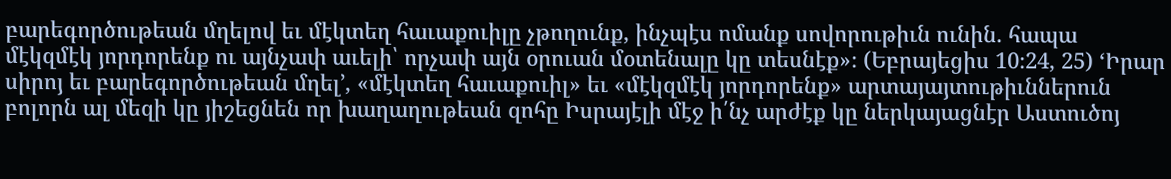բարեգործութեան մղելով եւ մէկտեղ հաւաքուիլը չթողունք, ինչպէս ոմանք սովորութիւն ունին. հապա մէկզմէկ յորդորենք ու այնչափ աւելի՝ որչափ այն օրուան մօտենալը կը տեսնէք»։ (Եբրայեցիս 10։24, 25) ‘Իրար սիրոյ եւ բարեգործութեան մղել’, «մէկտեղ հաւաքուիլ» եւ «մէկզմէկ յորդորենք» արտայայտութիւններուն բոլորն ալ մեզի կը յիշեցնեն որ խաղաղութեան զոհը Իսրայէլի մէջ ի՛նչ արժէք կը ներկայացնէր Աստուծոյ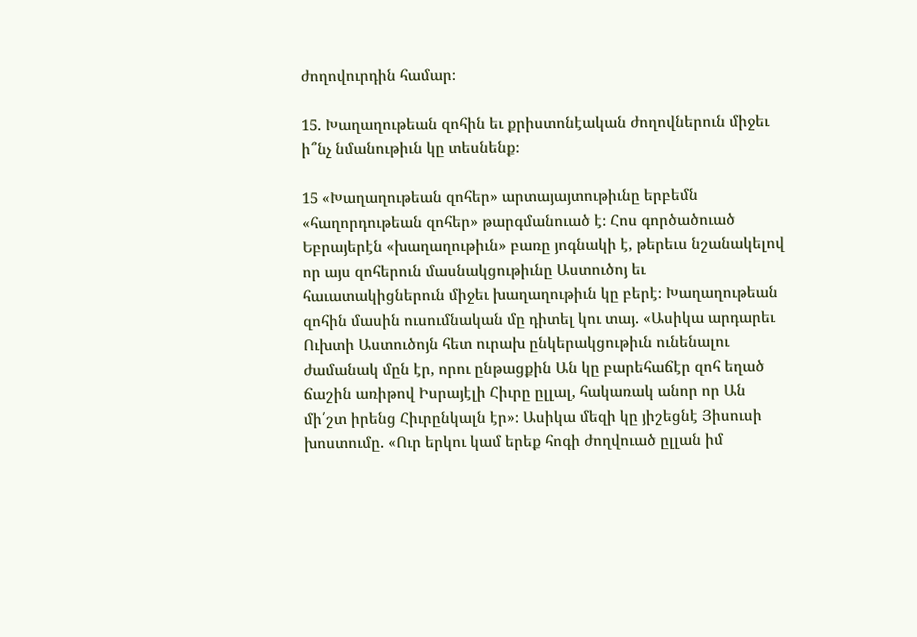ժողովուրդին համար։

15. Խաղաղութեան զոհին եւ քրիստոնէական ժողովներուն միջեւ ի՞նչ նմանութիւն կը տեսնենք։

15 «Խաղաղութեան զոհեր» արտայայտութիւնը երբեմն «հաղորդութեան զոհեր» թարգմանուած է։ Հոս գործածուած Եբրայերէն «խաղաղութիւն» բառը յոգնակի է, թերեւս նշանակելով որ այս զոհերուն մասնակցութիւնը Աստուծոյ եւ հաւատակիցներուն միջեւ խաղաղութիւն կը բերէ։ Խաղաղութեան զոհին մասին ուսումնական մը դիտել կու տայ. «Ասիկա արդարեւ Ուխտի Աստուծոյն հետ ուրախ ընկերակցութիւն ունենալու ժամանակ մըն էր, որու ընթացքին Ան կը բարեհաճէր զոհ եղած ճաշին առիթով Իսրայէլի Հիւրը ըլլալ, հակառակ անոր որ Ան մի՛շտ իրենց Հիւրընկալն էր»։ Ասիկա մեզի կը յիշեցնէ Յիսուսի խոստումը. «Ուր երկու կամ երեք հոգի ժողվուած ըլլան իմ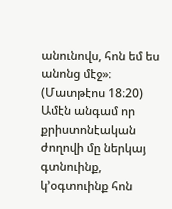անունովս, հոն եմ ես անոնց մէջ»։ (Մատթէոս 18։20) Ամէն անգամ որ քրիստոնէական ժողովի մը ներկայ գտնուինք, կ’օգտուինք հոն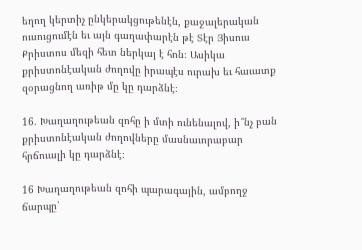եղող կերտիչ ընկերակցութենէն, քաջալերական ուսուցումէն եւ այն գաղափարէն թէ Տէր Յիսուս Քրիստոս մեզի հետ ներկայ է հոն։ Ասիկա քրիստոնէական ժողովը իրապէս ուրախ եւ հաւատք զօրացնող առիթ մը կը դարձնէ։

16. Խաղաղութեան զոհը ի մտի ունենալով, ի՞նչ բան քրիստոնէական ժողովները մասնաւորաբար հրճուալի կը դարձնէ։

16 Խաղաղութեան զոհի պարագային, ամբողջ ճարպը՝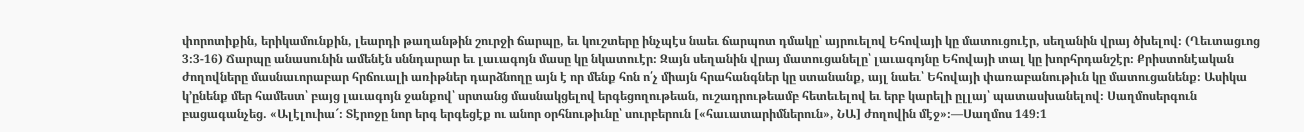փորոտիքին, երիկամունքին, լեարդի թաղանթին շուրջի ճարպը, եւ կուշտերը ինչպէս նաեւ ճարպոտ դմակը՝ այրուելով Եհովայի կը մատուցուէր, սեղանին վրայ ծխելով։ (Ղեւտացւոց 3։3-16) Ճարպը անասունին ամենէն սննդարար եւ լաւագոյն մասը կը նկատուէր։ Զայն սեղանին վրայ մատուցանելը՝ լաւագոյնը Եհովայի տալ կը խորհրդանշէր։ Քրիստոնէական ժողովները մասնաւորաբար հրճուալի առիթներ դարձնողը այն է որ մենք հոն ո՛չ միայն հրահանգներ կը ստանանք, այլ նաեւ՝ Եհովայի փառաբանութիւն կը մատուցանենք։ Ասիկա կ’ընենք մեր համեստ՝ բայց լաւագոյն ջանքով՝ սրտանց մասնակցելով երգեցողութեան, ուշադրութեամբ հետեւելով եւ երբ կարելի ըլլայ՝ պատասխանելով։ Սաղմոսերգուն բացագանչեց. «Ալէլուիա՜։ Տէրոջը նոր երգ երգեցէք ու անոր օրհնութիւնը՝ սուրբերուն [«հաւատարիմներուն», ՆԱ] ժողովին մէջ»։—Սաղմոս 149։1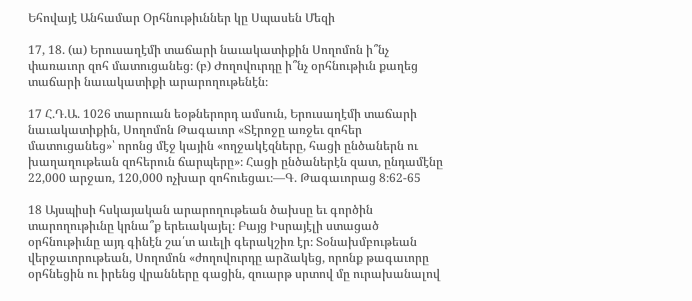Եհովայէ Անհամար Օրհնութիւններ կը Սպասեն Մեզի

17, 18. (ա) Երուսաղէմի տաճարի նաւակատիքին Սողոմոն ի՞նչ փառաւոր զոհ մատուցանեց։ (բ) Ժողովուրդը ի՞նչ օրհնութիւն քաղեց տաճարի նաւակատիքի արարողութենէն։

17 Հ.Դ.Ա. 1026 տարուան եօթներորդ ամսուն, Երուսաղէմի տաճարի նաւակատիքին, Սողոմոն Թագաւոր «Տէրոջը առջեւ զոհեր մատուցանեց»՝ որոնց մէջ կային «ողջակէզները, հացի ընծաներն ու խաղաղութեան զոհերուն ճարպերը»։ Հացի ընծաներէն զատ, ընդամէնը 22,000 արջառ, 120,000 ոչխար զոհուեցաւ։—Գ. Թագաւորաց 8։62-65

18 Այսպիսի հսկայական արարողութեան ծախսը եւ գործին տարողութիւնը կրնա՞ք երեւակայել։ Բայց Իսրայէլի ստացած օրհնութիւնը այդ գինէն շա՛տ աւելի գերակշիռ էր։ Տօնախմբութեան վերջաւորութեան, Սողոմոն «ժողովուրդը արձակեց, որոնք թագաւորը օրհնեցին ու իրենց վրանները գացին, զուարթ սրտով մը ուրախանալով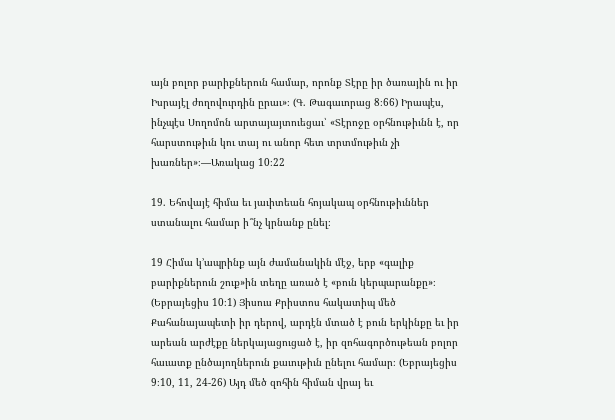այն բոլոր բարիքներուն համար, որոնք Տէրը իր ծառային ու իր Իսրայէլ ժողովուրդին ըրաւ»։ (Գ. Թագաւորաց 8։66) Իրապէս, ինչպէս Սողոմոն արտայայտուեցաւ՝ «Տէրոջը օրհնութիւնն է, որ հարստութիւն կու տայ ու անոր հետ տրտմութիւն չի խառներ»։—Առակաց 10։22

19. Եհովայէ հիմա եւ յաւիտեան հոյակապ օրհնութիւններ ստանալու համար ի՞նչ կրնանք ընել։

19 Հիմա կ’ապրինք այն ժամանակին մէջ, երբ «գալիք բարիքներուն շուք»ին տեղը առած է «բուն կերպարանքը»։ (Եբրայեցիս 10։1) Յիսուս Քրիստոս հակատիպ մեծ Քահանայապետի իր դերով, արդէն մտած է բուն երկինքը եւ իր արեան արժէքը ներկայացուցած է, իր զոհագործութեան բոլոր հաւատք ընծայողներուն քաւութիւն ընելու համար։ (Եբրայեցիս 9։10, 11, 24-26) Այդ մեծ զոհին հիման վրայ եւ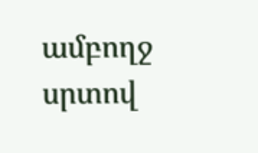ամբողջ սրտով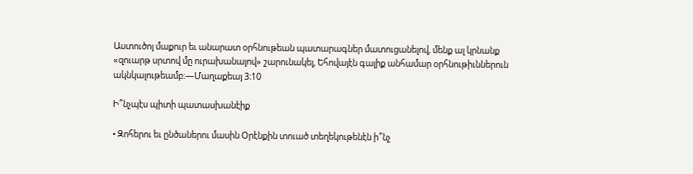Աստուծոյ մաքուր եւ անարատ օրհնութեան պատարագներ մատուցանելով, մենք ալ կրնանք «զուարթ սրտով մը ուրախանալով» շարունակել, Եհովայէն գալիք անհամար օրհնութիւններուն ակնկալութեամբ։—Մաղաքեայ 3։10

Ի՞նչպէս պիտի պատասխանէիք

• Զոհերու եւ ընծաներու մասին Օրէնքին տուած տեղեկութենէն ի՞նչ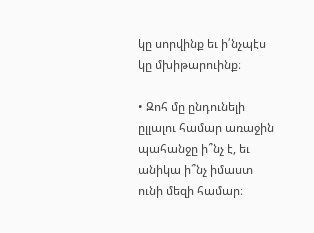կը սորվինք եւ ի՛նչպէս կը մխիթարուինք։

• Զոհ մը ընդունելի ըլլալու համար առաջին պահանջը ի՞նչ է, եւ անիկա ի՞նչ իմաստ ունի մեզի համար։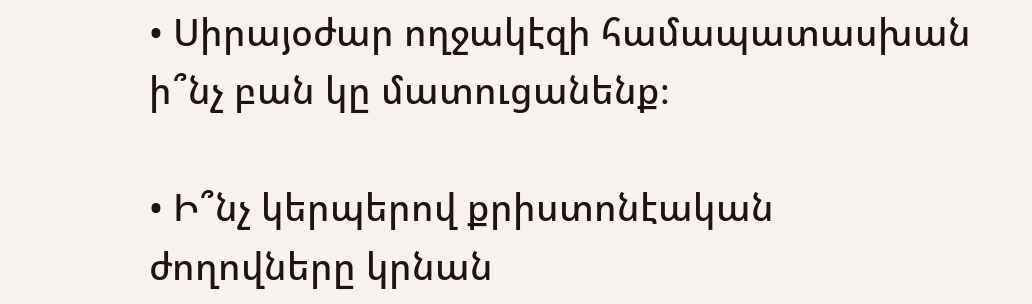• Սիրայօժար ողջակէզի համապատասխան ի՞նչ բան կը մատուցանենք։

• Ի՞նչ կերպերով քրիստոնէական ժողովները կրնան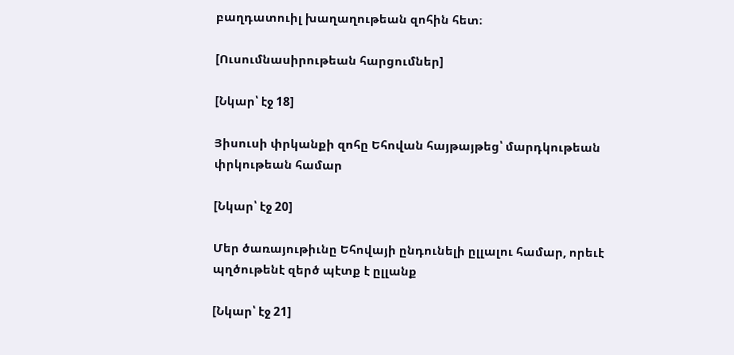բաղդատուիլ խաղաղութեան զոհին հետ։

[Ուսումնասիրութեան հարցումներ]

[Նկար՝ էջ 18]

Յիսուսի փրկանքի զոհը Եհովան հայթայթեց՝ մարդկութեան փրկութեան համար

[Նկար՝ էջ 20]

Մեր ծառայութիւնը Եհովայի ընդունելի ըլլալու համար, որեւէ պղծութենէ զերծ պէտք է ըլլանք

[Նկար՝ էջ 21]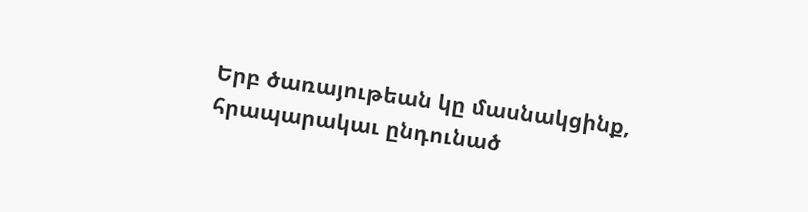Երբ ծառայութեան կը մասնակցինք, հրապարակաւ ընդունած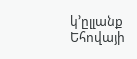կ’ըլլանք Եհովայի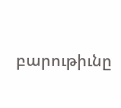բարութիւնը